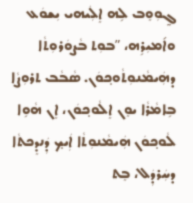ܓ̰ܘܼܘܸܒ ܠܹܗ ܐܸܠܲܝܗܝ ܝܼܫܘܿܥ ܘܐ݇ܡܝܼܪܹܗ، ”ܒܘܼܬ ܒܵܨܘܿܪܘܼܬܵܐ ܕܗܲܝܡܵܢܘܼܬܵܘܟ݂ܘܿܢ. ܣܵܒܵܒ ܬܪܘܼܨܵܐ ܒܹܐܡܵܪܵܐ ܝܘܸܢ ܐܸܠܵܘܟ݂ܘܿܢ، ܐܸܢ ܗܵܘܹܐ ܠܵܘܟ݂ܘܿܢ ܗܲܝܡܵܢܘܼܬܵܐ ܐܲܝܟ݂ ܕܲܢܕܸܟܬܵܐ ܕܚܲܪܕܲܠ، ܒܸܬ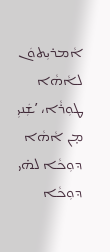ܐܵܡܪܝܼܬܘܿܢ ܠܐܵܗܵܐ ܛܘܼܪܵܐ، ’ܫܲܢܝܼ ܡ̣ܢ ܐܵܗܵܐ ܕܘܼܟܵܐ ܠܗ̇ܝ ܕܘܼܟܵܐ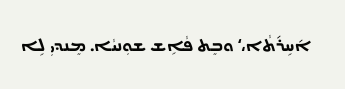ܐ݇ܚܹܪ݇ܬܵܐ،‘ ܘܒܸܬ ܦܵܐܹܫ ܫܘܼܢܝܵܐ. ܡܸܢܕܝܼ ܠܹܐ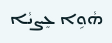ܗܵܘܹܐ ܥܸܨܝܵܐ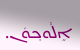ܐܸܠܵܘܟ݂ܘܿܢ.